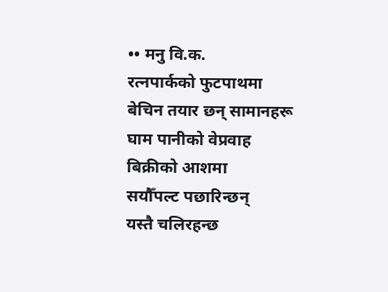•• मनु वि.क.
रत्नपार्कको फुटपाथमा
बेचिन तयार छन् सामानहरू
घाम पानीको वेप्रवाह
बिक्रीको आशमा
सयौँपल्ट पछारिन्छन्
यस्तै चलिरहन्छ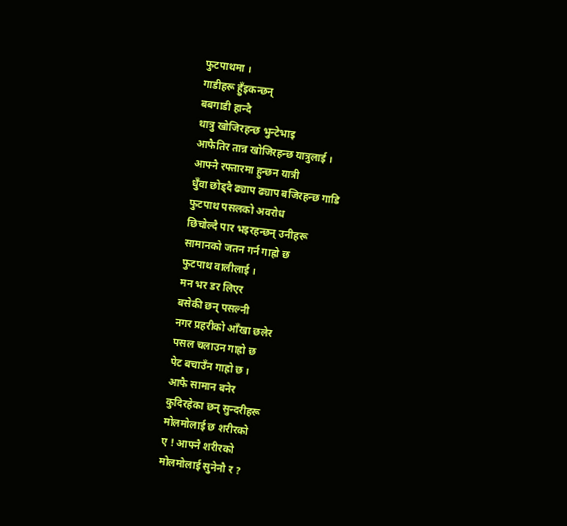फुटपाथमा ।
गाडीहरू हुँइकन्छन्
बबगाडी हान्दै
थात्रु खोजिरहन्छ भुन्टेभाइ
आफैतिर तान्न खोजिरहन्छ यात्रुलाई ।
आफ्नै रफ्तारमा हुन्छन यात्री
धुँवा छोड्दै ढ्याप ढ्याप बजिरहन्छ गाडि
फुटपाथ पसलको अवरोध
छिचोल्दै पार भइरहन्छन् उनीहरू
सामानको जतन गर्न गाह्रो छ
फुटपाथ वालीलाई ।
मन भर डर लिएर
बसेकी छन् पसल्नी
नगर प्रहरीको आँखा छलेर
पसल चलाउन गाह्रो छ
पेट बचाउँन गाह्रो छ ।
आफै सामान बनेर
कुदिरहेका छन् सुन्दरीहरू
मोलमोलाई छ शरीरको
ए ! आफ्नै शरीरको
मोलमोलाई सुनेनौ र ?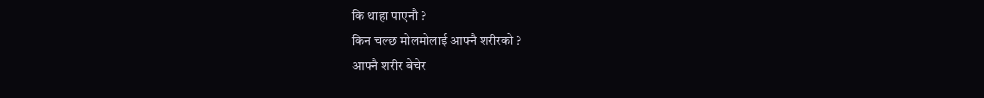कि थाहा पाएनौ ?
किन चल्छ मोलमोलाई आफ्नै शरीरको ?
आफ्नै शरीर बेचेर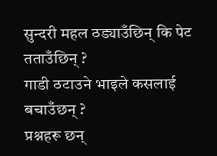सुन्दरी महल ठड्याउँछिन् कि पेट तताउँछिन् ?
गाडी ठटाउने भाइले कसलाई बचाउँछन् ?
प्रश्नहरू छन्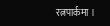रत्नपार्कमा ।